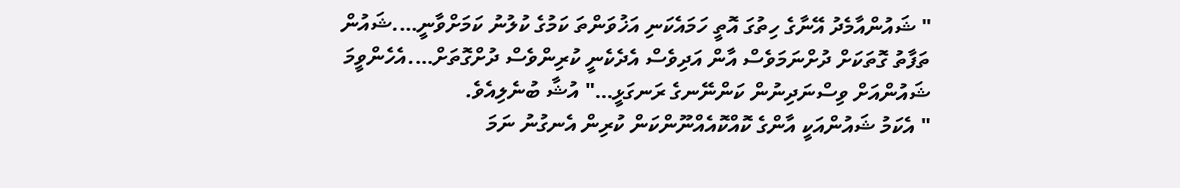" ޝައުންއާމެދު އޭނާގެ ހިތުގަ އޮތީ ހަމައެކަނި އަޚުވަންތަ ކަމުގެ ކުލުނު ކަމަށްވާނީ….ޝައުން ތަފާތު ގޮތަކަށް ދުށްނަމަވެސް އާން އަދިވެސް އެދެކެނީ ކުރިންވެސް ދުށްގޮތަށް….އެހެންވީމަ ޝައުންއަށް ވިސްނަދިނުން ކަންނޭނގެ ރަނގަޅީ…" އުޝާ ބުނެލިއެވެ.
" އެކަމު ޝައުންއަކީ އާންގެ ކޮއްކޮއެއްނޫންކަން ކުރިން އެނގުނު ނަމަ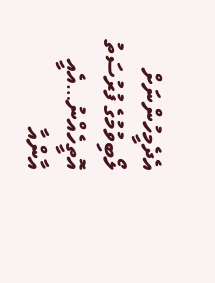އެދެމީހުންނަށް ލޯބިވުމުގެ ފުރުސަތު އޮތީހެއްނު…އެއީ އާންއާ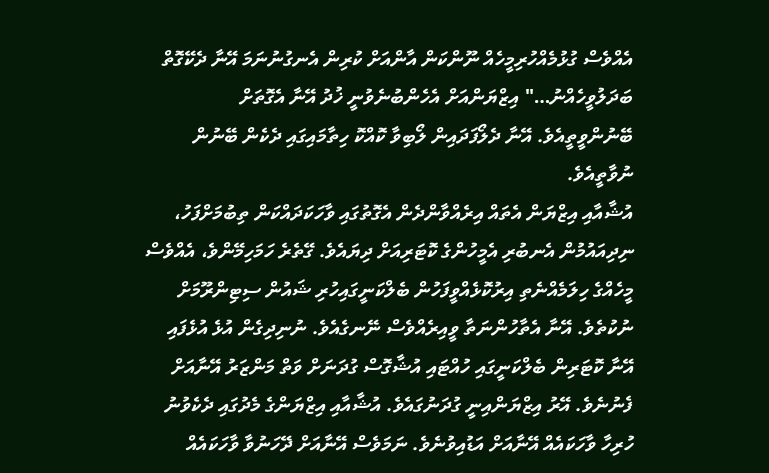އެއްވެސް ގުޅުމެއްހުރިމީހެއް ނޫންކަން އާންއަށް ކުރިން އެނގުނުނަމަ އޭނާ ދެކޭގޮތް ބަދަލުވީހެއްނު…" އިޒްޔަންއަށް އެހެންބުނެވުނީ ޚުދު އޭނާ އެގޮތަށް ބޭނުންވީތީއެވެ. އޭނާ ދެލޯފަދައިން ލޯބިވާ ކޮއްކޮ ހިތާމައިގައި ދެކެން ބޭނުން ނުވާތީއެވެ.
އުޝާއާއި އިޒްޔަން އެތައް އިރެއްވާންދެން އެގޮތުގައި ވާހަކަދައްކަން ތިބުމަށްފަހު، ނިދިއައުމުން އެނބުރި އެމީހުންގެ ކޮޓަރިއަށް ދިޔައެވެ. ގޭތެރެ ހަމަހިމޭންވެ، އެއްވެސް މީހެއްގެ ހިލަމެއްނެތި އިރުކޮޅެއްވީފަހުން ބެލްކަނީގައިހުރި ޝައުން ސިޓިންރޫމަށް ނުކުތެވެ. އޭނާ އެތާހުންނަތާ ވީއިރެއްވެސް ނޭނގެއެވެ. ނުނިދިގެން އުޅެ އުޅެފައި އޭނާ ކޮޓަރިން ބެލްކަނީގައި ހުއްޓައި އުޝާގޮސް ގުދަނަށް ވަތް މަންޒަރު އޭނާއަށް ފެނުނެވެ. އޭރު އިޒްޔަންއިނީ ގުދަނުގައެވެ. އުޝާއާއި އިޒްޔަންގެ މެދުގައި ދެކެވުނު ހުރިހާ ވާހަކައެއް އޭނާއަށް އަޑުއިވުނެވެ. ނަމަވެސް އޭނާއަށް ދޭހަނުވާ ވާހަކައެއް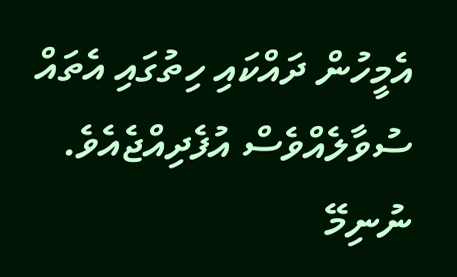އެމީހުން ދައްކައި ހިތުގައި އެތައް ސުވާލެއްވެސް އުފެދިއްޖެއެވެ.
ނުނިމޭ